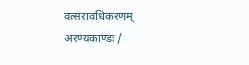वत्सरावधिकरणम्
अरण्यकाण्डः /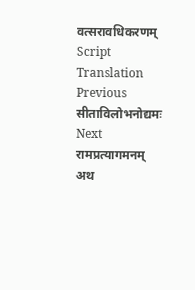वत्सरावधिकरणम्
Script
Translation
Previous
सीताविलोभनोद्यमः
Next
रामप्रत्यागमनम्
अथ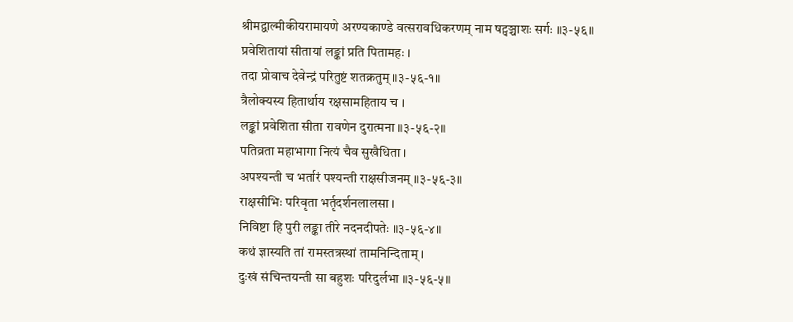श्रीमद्वाल्मीकीयरामायणे अरण्यकाण्डे वत्सरावधिकरणम् नाम षट्पञ्चाशः सर्गः ॥३-५६॥
प्रवेशितायां सीतायां लङ्कां प्रति पितामहः ।
तदा प्रोवाच देवेन्द्रं परितुष्टं शतक्रतुम् ॥३-५६-१॥
त्रैलोक्यस्य हितार्थाय रक्षसामहिताय च ।
लङ्कां प्रवेशिता सीता रावणेन दुरात्मना ॥३-५६-२॥
पतिव्रता महाभागा नित्यं चैव सुखैधिता ।
अपश्यन्ती च भर्तारं पश्यन्ती राक्षसीजनम् ॥३-५६-३॥
राक्षसीभिः परिवृता भर्तृदर्शनलालसा ।
निविष्टा हि पुरी लङ्का तीरे नदनदीपतेः ॥३-५६-४॥
कथं ज्ञास्यति तां रामस्तत्रस्थां तामनिन्दिताम् ।
दुःखं संचिन्तयन्ती सा बहुशः परिदुर्लभा ॥३-५६-५॥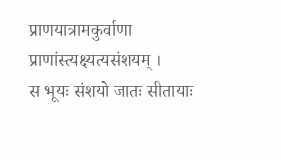प्राणयात्रामकुर्वाणा प्राणांस्त्यक्ष्यत्यसंशयम् ।
स भूयः संशयो जातः सीतायाः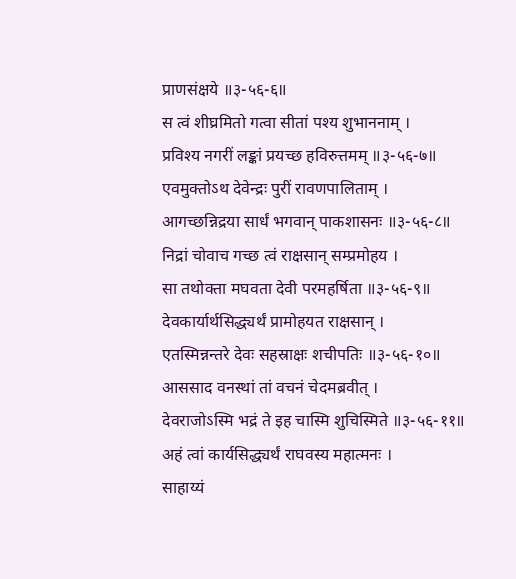प्राणसंक्षये ॥३-५६-६॥
स त्वं शीघ्रमितो गत्वा सीतां पश्य शुभाननाम् ।
प्रविश्य नगरीं लङ्कां प्रयच्छ हविरुत्तमम् ॥३-५६-७॥
एवमुक्तोऽथ देवेन्द्रः पुरीं रावणपालिताम् ।
आगच्छन्निद्रया सार्धं भगवान् पाकशासनः ॥३-५६-८॥
निद्रां चोवाच गच्छ त्वं राक्षसान् सम्प्रमोहय ।
सा तथोक्ता मघवता देवी परमहर्षिता ॥३-५६-९॥
देवकार्यार्थसिद्ध्यर्थं प्रामोहयत राक्षसान् ।
एतस्मिन्नन्तरे देवः सहस्राक्षः शचीपतिः ॥३-५६-१०॥
आससाद वनस्थां तां वचनं चेदमब्रवीत् ।
देवराजोऽस्मि भद्रं ते इह चास्मि शुचिस्मिते ॥३-५६-११॥
अहं त्वां कार्यसिद्ध्यर्थं राघवस्य महात्मनः ।
साहाय्यं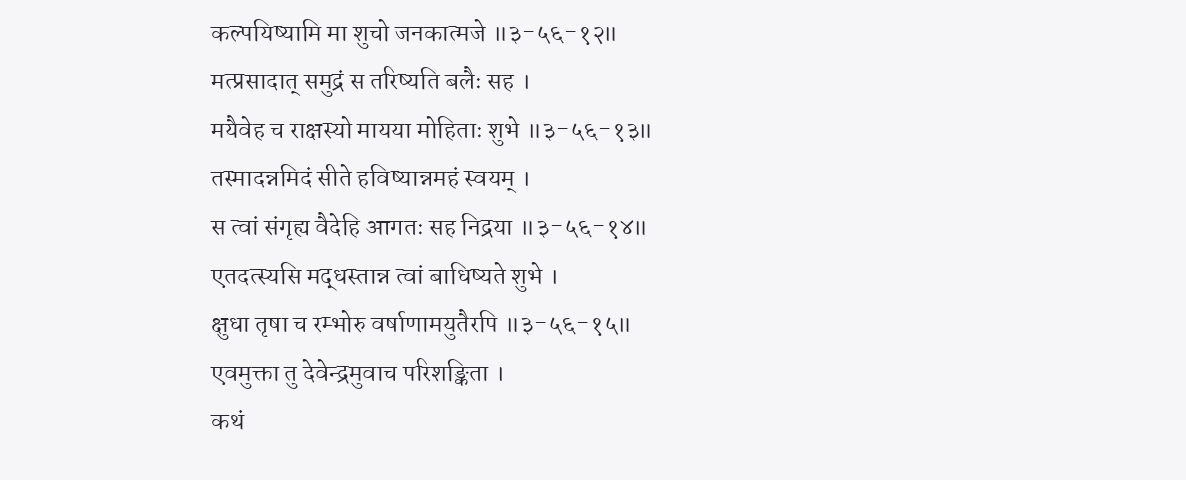कल्पयिष्यामि मा शुचो जनकात्मजे ॥३-५६-१२॥
मत्प्रसादात् समुद्रं स तरिष्यति बलैः सह ।
मयैवेह च राक्षस्यो मायया मोहिताः शुभे ॥३-५६-१३॥
तस्मादन्नमिदं सीते हविष्यान्नमहं स्वयम् ।
स त्वां संगृह्य वैदेहि आगतः सह निद्रया ॥३-५६-१४॥
एतदत्स्यसि मद्धस्तान्न त्वां बाधिष्यते शुभे ।
क्षुधा तृषा च रम्भोरु वर्षाणामयुतैरपि ॥३-५६-१५॥
एवमुक्ता तु देवेन्द्रमुवाच परिशङ्किता ।
कथं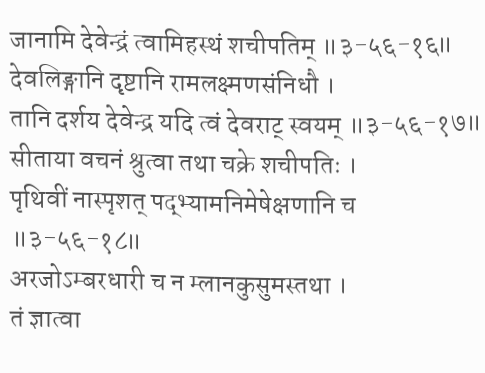जानामि देवेन्द्रं त्वामिहस्थं शचीपतिम् ॥३-५६-१६॥
देवलिङ्गानि दृष्टानि रामलक्ष्मणसंनिधौ ।
तानि दर्शय देवेन्द्र यदि त्वं देवराट् स्वयम् ॥३-५६-१७॥
सीताया वचनं श्रुत्वा तथा चक्रे शचीपतिः ।
पृथिवीं नास्पृशत् पद्भ्यामनिमेषेक्षणानि च ॥३-५६-१८॥
अरजोऽम्बरधारी च न म्लानकुसुमस्तथा ।
तं ज्ञात्वा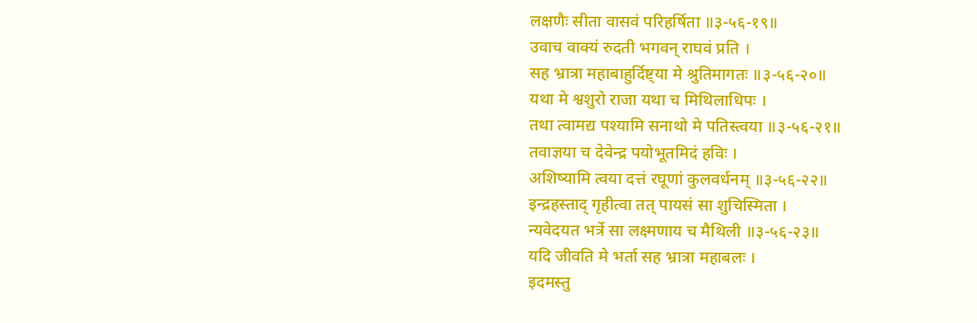लक्षणैः सीता वासवं परिहर्षिता ॥३-५६-१९॥
उवाच वाक्यं रुदती भगवन् राघवं प्रति ।
सह भ्रात्रा महाबाहुर्दिष्ट्या मे श्रुतिमागतः ॥३-५६-२०॥
यथा मे श्वशुरो राजा यथा च मिथिलाधिपः ।
तथा त्वामद्य पश्यामि सनाथो मे पतिस्त्वया ॥३-५६-२१॥
तवाज्ञया च देवेन्द्र पयोभूतमिदं हविः ।
अशिष्यामि त्वया दत्तं रघूणां कुलवर्धनम् ॥३-५६-२२॥
इन्द्रहस्ताद् गृहीत्वा तत् पायसं सा शुचिस्मिता ।
न्यवेदयत भर्त्रे सा लक्ष्मणाय च मैथिली ॥३-५६-२३॥
यदि जीवति मे भर्ता सह भ्रात्रा महाबलः ।
इदमस्तु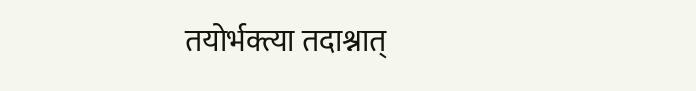तयोर्भक्त्या तदाश्नात्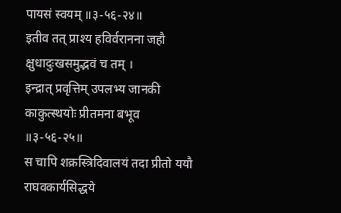पायसं स्वयम् ॥३-५६-२४॥
इतीव तत् प्राश्य हविर्वरानना जहौ क्षुधादुःखसमुद्भवं च तम् ।
इन्द्रात् प्रवृत्तिम् उपलभ्य जानकी काकुत्स्थयोः प्रीतमना बभूव ॥३-५६-२५॥
स चापि शक्रस्त्रिदिवालयं तदा प्रीतो ययौ राघवकार्यसिद्धये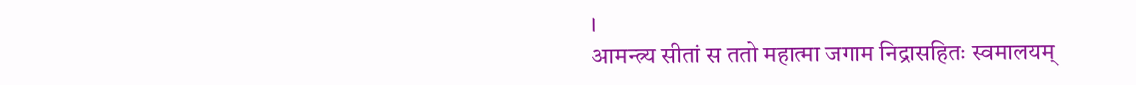।
आमन्त्र्य सीतां स ततो महात्मा जगाम निद्रासहितः स्वमालयम्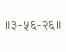॥३-५६-२६॥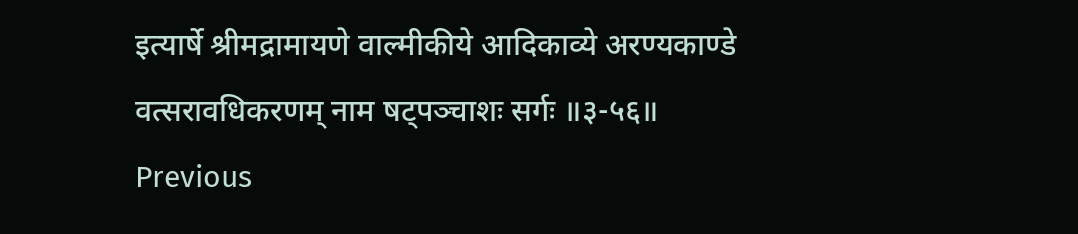इत्यार्षे श्रीमद्रामायणे वाल्मीकीये आदिकाव्ये अरण्यकाण्डे वत्सरावधिकरणम् नाम षट्पञ्चाशः सर्गः ॥३-५६॥
Previous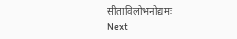सीताविलोभनोद्यमः
Next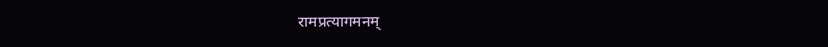रामप्रत्यागमनम्